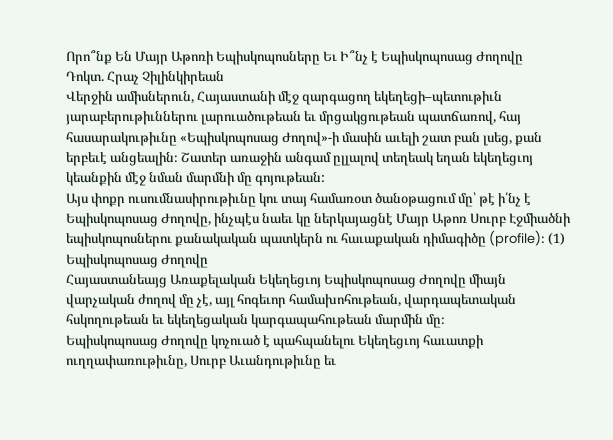Որո՞նք Են Մայր Աթոռի Եպիսկոպոսները Եւ Ի՞նչ է Եպիսկոպոսաց Ժողովը
Դոկտ. Հրաչ Չիլինկիրեան
Վերջին ամիսներուն, Հայաստանի մէջ զարգացող եկեղեցի–պետութիւն յարաբերութիւններու լարուածութեան եւ մրցակցութեան պատճառով, հայ հասարակութիւնը «Եպիսկոպոսաց Ժողով»-ի մասին աւելի շատ բան լսեց, քան երբեւէ անցեալին։ Շատեր առաջին անգամ ըլլալով տեղեակ եղան եկեղեցւոյ կեանքին մէջ նման մարմնի մը գոյութեան:
Այս փոքր ուսումնասիրութիւնը կու տայ համառօտ ծանօթացում մը՝ թէ ի՛նչ է Եպիսկոպոսաց Ժողովը, ինչպէս նաեւ կը ներկայացնէ Մայր Աթոռ Սուրբ Էջմիածնի եպիսկոպոսներու քանակական պատկերն ու հաւաքական դիմագիծը (profile)։ (1)
Եպիսկոպոսաց Ժողովը
Հայաստանեայց Առաքելական Եկեղեցւոյ Եպիսկոպոսաց Ժողովը միայն վարչական ժողով մը չէ, այլ հոգեւոր համախոհութեան, վարդապետական հսկողութեան եւ եկեղեցական կարգապահութեան մարմին մը։
Եպիսկոպոսաց Ժողովը կոչուած է պահպանելու Եկեղեցւոյ հաւատքի ուղղափառութիւնը, Սուրբ Աւանդութիւնը եւ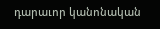դարաւոր կանոնական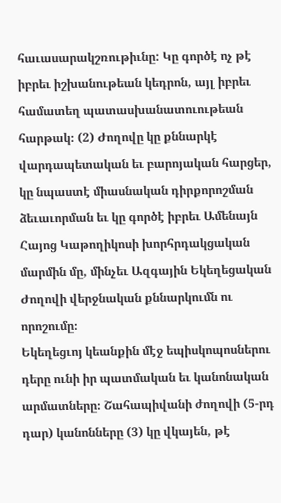հաւասարակշռութիւնը: Կը գործէ ոչ թէ իբրեւ իշխանութեան կեդրոն, այլ իբրեւ համատեղ պատասխանատուութեան հարթակ։ (2) Ժողովը կը քննարկէ վարդապետական եւ բարոյական հարցեր, կը նպաստէ միասնական դիրքորոշման ձեւաւորման եւ կը գործէ իբրեւ Ամենայն Հայոց Կաթողիկոսի խորհրդակցական մարմին մը, մինչեւ Ազգային Եկեղեցական Ժողովի վերջնական քննարկումն ու որոշումը։
Եկեղեցւոյ կեանքին մէջ եպիսկոպոսներու դերը ունի իր պատմական եւ կանոնական արմատները։ Շահապիվանի ժողովի (5-րդ դար) կանոնները (3) կը վկայեն, թէ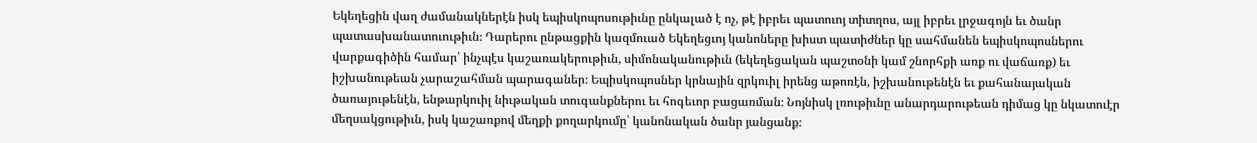Եկեղեցին վաղ ժամանակներէն իսկ եպիսկոպոսութիւնը ընկալած է ոչ, թէ իբրեւ պատուոյ տիտղոս, այլ իբրեւ լրջագոյն եւ ծանր պատասխանատուութիւն։ Դարերու ընթացքին կազմուած Եկեղեցւոյ կանոները խիստ պատիժներ կը սահմանեն եպիսկոպոսներու վարքագիծին համար՝ ինչպէս կաշառակերութիւն, սիմոնականութիւն (եկեղեցական պաշտօնի կամ շնորհքի առք ու վաճառք) եւ իշխանութեան չարաշահման պարագաներ։ Եպիսկոպոսներ կրնային զրկուիլ իրենց աթոռէն, իշխանութենէն եւ քահանայական ծառայութենէն, ենթարկուիլ նիւթական տուգանքներու եւ հոգեւոր բացառման։ Նոյնիսկ լռութիւնը անարդարութեան դիմաց կը նկատուէր մեղսակցութիւն, իսկ կաշառքով մեղքի քողարկումը՝ կանոնական ծանր յանցանք։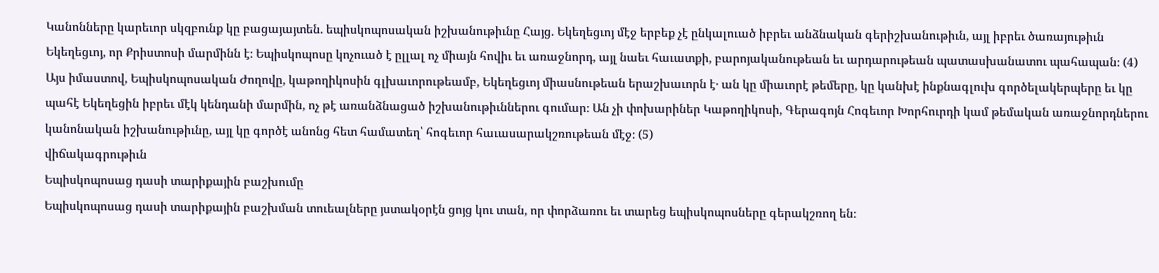Կանոնները կարեւոր սկզբունք կը բացայայտեն. եպիսկոպոսական իշխանութիւնը Հայց. Եկեղեցւոյ մէջ երբեք չէ ընկալուած իբրեւ անձնական գերիշխանութիւն, այլ իբրեւ ծառայութիւն Եկեղեցւոյ, որ Քրիստոսի մարմինն է։ Եպիսկոպոսը կոչուած է ըլլալ ոչ միայն հովիւ եւ առաջնորդ, այլ նաեւ հաւատքի, բարոյականութեան եւ արդարութեան պատասխանատու պահապան։ (4)
Այս իմաստով, Եպիսկոպոսական Ժողովը, կաթողիկոսին գլխաւորութեամբ, Եկեղեցւոյ միասնութեան երաշխաւորն է․ ան կը միաւորէ թեմերը, կը կանխէ ինքնագլուխ գործելակերպերը եւ կը պահէ Եկեղեցին իբրեւ մէկ կենդանի մարմին, ոչ թէ առանձնացած իշխանութիւններու գումար։ Ան չի փոխարիներ Կաթողիկոսի, Գերագոյն Հոգեւոր Խորհուրդի կամ թեմական առաջնորդներու կանոնական իշխանութիւնը, այլ կը գործէ անոնց հետ համատեղ՝ հոգեւոր հաւասարակշռութեան մէջ։ (5)
վիճակագրութիւն
Եպիսկոպոսաց դասի տարիքային բաշխումը
Եպիսկոպոսաց դասի տարիքային բաշխման տուեալները յստակօրէն ցոյց կու տան, որ փորձառու եւ տարեց եպիսկոպոսները գերակշռող են։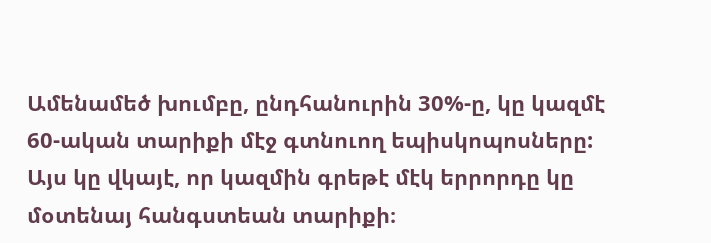Ամենամեծ խումբը, ընդհանուրին 30%-ը, կը կազմէ 60-ական տարիքի մէջ գտնուող եպիսկոպոսները: Այս կը վկայէ, որ կազմին գրեթէ մէկ երրորդը կը մօտենայ հանգստեան տարիքի։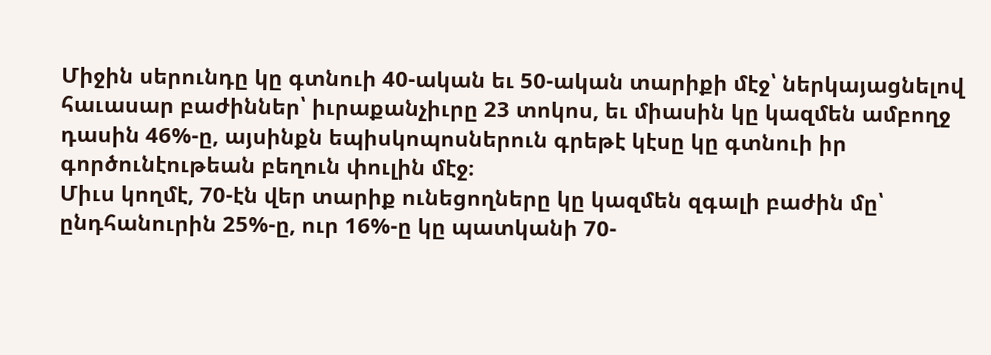Միջին սերունդը կը գտնուի 40-ական եւ 50-ական տարիքի մէջ՝ ներկայացնելով հաւասար բաժիններ՝ իւրաքանչիւրը 23 տոկոս, եւ միասին կը կազմեն ամբողջ դասին 46%-ը, այսինքն եպիսկոպոսներուն գրեթէ կէսը կը գտնուի իր գործունէութեան բեղուն փուլին մէջ։
Միւս կողմէ, 70-էն վեր տարիք ունեցողները կը կազմեն զգալի բաժին մը՝ ընդհանուրին 25%-ը, ուր 16%-ը կը պատկանի 70-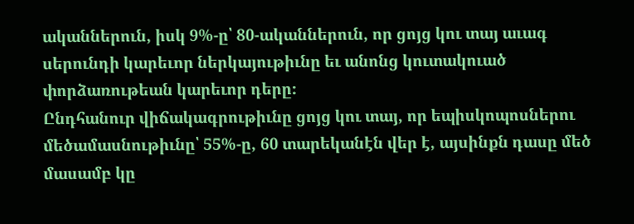ականներուն, իսկ 9%-ը՝ 80-ականներուն, որ ցոյց կու տայ աւագ սերունդի կարեւոր ներկայութիւնը եւ անոնց կուտակուած փորձառութեան կարեւոր դերը։
Ընդհանուր վիճակագրութիւնը ցոյց կու տայ, որ եպիսկոպոսներու մեծամասնութիւնը՝ 55%-ը, 60 տարեկանէն վեր է, այսինքն դասը մեծ մասամբ կը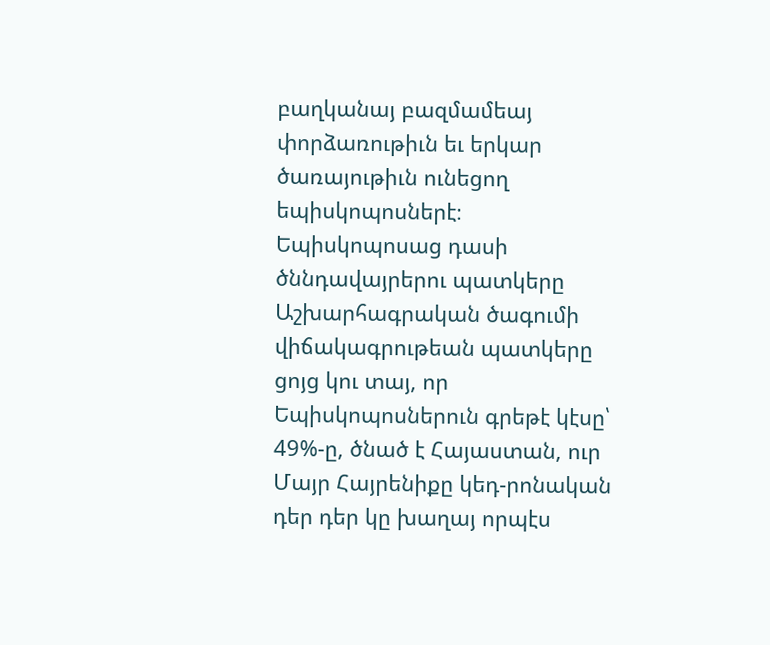բաղկանայ բազմամեայ փորձառութիւն եւ երկար ծառայութիւն ունեցող եպիսկոպոսներէ։
Եպիսկոպոսաց դասի ծննդավայրերու պատկերը
Աշխարհագրական ծագումի վիճակագրութեան պատկերը ցոյց կու տայ, որ Եպիսկոպոսներուն գրեթէ կէսը՝ 49%-ը, ծնած է Հայաստան, ուր Մայր Հայրենիքը կեդ-րոնական դեր դեր կը խաղայ որպէս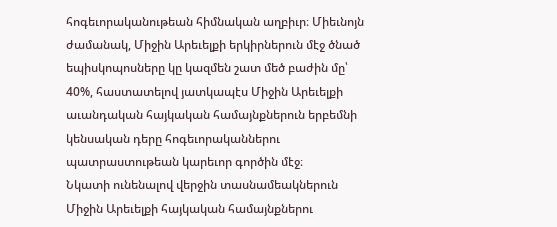հոգեւորականութեան հիմնական աղբիւր։ Միեւնոյն ժամանակ, Միջին Արեւելքի երկիրներուն մէջ ծնած եպիսկոպոսները կը կազմեն շատ մեծ բաժին մը՝ 40%, հաստատելով յատկապէս Միջին Արեւելքի աւանդական հայկական համայնքներուն երբեմնի կենսական դերը հոգեւորականներու պատրաստութեան կարեւոր գործին մէջ։
Նկատի ունենալով վերջին տասնամեակներուն Միջին Արեւելքի հայկական համայնքներու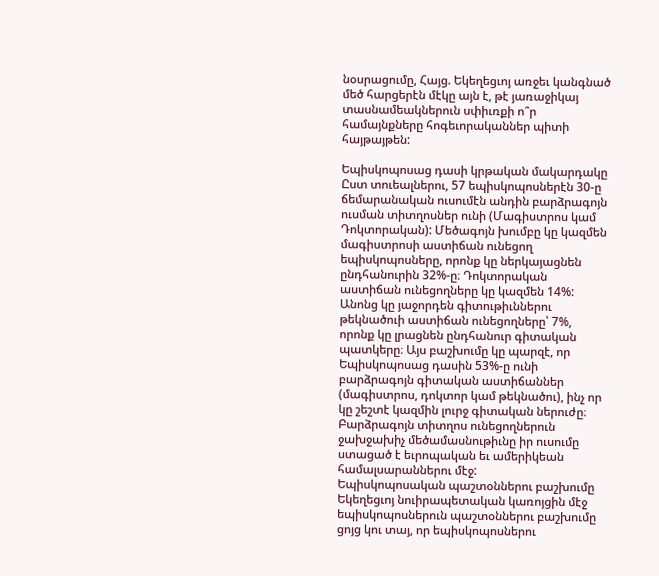նօսրացումը, Հայց. Եկեղեցւոյ առջեւ կանգնած մեծ հարցերէն մէկը այն է, թէ յառաջիկայ տասնամեակներուն սփիւռքի ո՞ր համայնքները հոգեւորականներ պիտի հայթայթեն:

Եպիսկոպոսաց դասի կրթական մակարդակը
Ըստ տուեալներու, 57 եպիսկոպոսներէն 30-ը ճեմարանական ուսումէն անդին բարձրագոյն ուսման տիտղոսներ ունի (Մագիստրոս կամ Դոկտորական): Մեծագոյն խումբը կը կազմեն մագիստրոսի աստիճան ունեցող եպիսկոպոսները, որոնք կը ներկայացնեն ընդհանուրին 32%-ը։ Դոկտորական աստիճան ունեցողները կը կազմեն 14%: Անոնց կը յաջորդեն գիտութիւններու թեկնածուի աստիճան ունեցողները՝ 7%, որոնք կը լրացնեն ընդհանուր գիտական պատկերը։ Այս բաշխումը կը պարզէ, որ Եպիսկոպոսաց դասին 53%-ը ունի բարձրագոյն գիտական աստիճաններ (մագիստրոս, դոկտոր կամ թեկնածու), ինչ որ կը շեշտէ կազմին լուրջ գիտական ներուժը։ Բարձրագոյն տիտղոս ունեցողներուն ջախջախիչ մեծամասնութիւնը իր ուսումը ստացած է եւրոպական եւ ամերիկեան համալսարաններու մէջ:
Եպիսկոպոսական պաշտօններու բաշխումը
Եկեղեցւոյ նուիրապետական կառոյցին մէջ եպիսկոպոսներուն պաշտօններու բաշխումը ցոյց կու տայ, որ եպիսկոպոսներու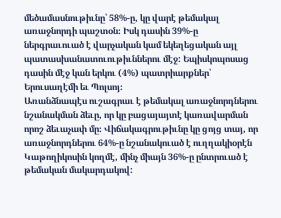մեծամասնութիւնը՝ 58%-ը, կը վարէ թեմակալ առաջնորդի պաշտօն։ Իսկ դասին 39%-ը ներգրաւուած է վարչական կամ եկեղեցական այլ պատասխանատուութիւններու մէջ: Եպիսկոպոսաց դասին մէջ կան երկու (4%) պատրիարքներ՝ Երուսաղէմի եւ Պոլսոյ։
Առանձնապէս ուշագրաւ է թեմակալ առաջնորդներու նշանակման ձեւը, որ կը բացայայտէ կառավարման որոշ ձեւաչափ մը։ Վիճակագրութիւնը կը ցոյց տայ, որ առաջնորդներու 64%-ը նշանակուած է ուղղակիօրէն Կաթողիկոսին կողմէ, մինչ միայն 36%-ը ընտրուած է թեմական մակարդակով: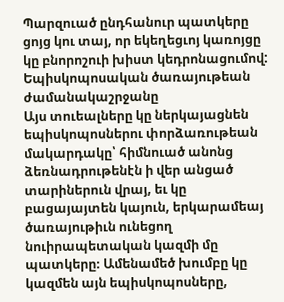Պարզուած ընդհանուր պատկերը ցոյց կու տայ, որ եկեղեցւոյ կառոյցը կը բնորոշուի խիստ կեդրոնացումով:
Եպիսկոպոսական ծառայութեան ժամանակաշրջանը
Այս տուեալները կը ներկայացնեն եպիսկոպոսներու փորձառութեան մակարդակը՝ հիմնուած անոնց ձեռնադրութենէն ի վեր անցած տարիներուն վրայ, եւ կը բացայայտեն կայուն, երկարամեայ ծառայութիւն ունեցող նուիրապետական կազմի մը պատկերը։ Ամենամեծ խումբը կը կազմեն այն եպիսկոպոսները,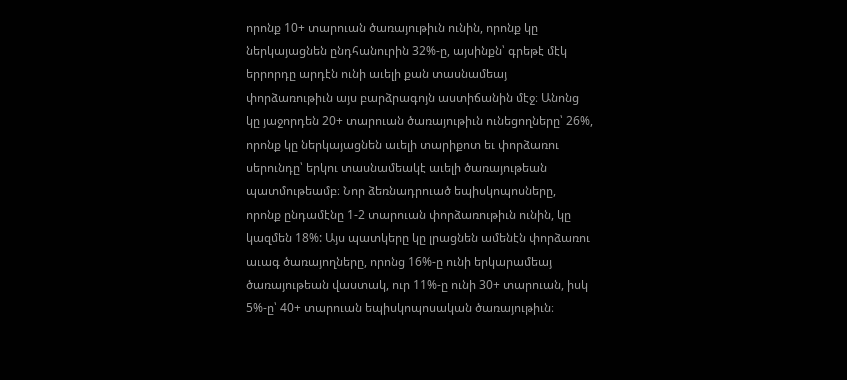որոնք 10+ տարուան ծառայութիւն ունին, որոնք կը ներկայացնեն ընդհանուրին 32%-ը, այսինքն՝ գրեթէ մէկ երրորդը արդէն ունի աւելի քան տասնամեայ փորձառութիւն այս բարձրագոյն աստիճանին մէջ։ Անոնց կը յաջորդեն 20+ տարուան ծառայութիւն ունեցողները՝ 26%, որոնք կը ներկայացնեն աւելի տարիքոտ եւ փորձառու սերունդը՝ երկու տասնամեակէ աւելի ծառայութեան պատմութեամբ։ Նոր ձեռնադրուած եպիսկոպոսները, որոնք ընդամէնը 1-2 տարուան փորձառութիւն ունին, կը կազմեն 18%: Այս պատկերը կը լրացնեն ամենէն փորձառու աւագ ծառայողները, որոնց 16%-ը ունի երկարամեայ ծառայութեան վաստակ, ուր 11%-ը ունի 30+ տարուան, իսկ 5%-ը՝ 40+ տարուան եպիսկոպոսական ծառայութիւն։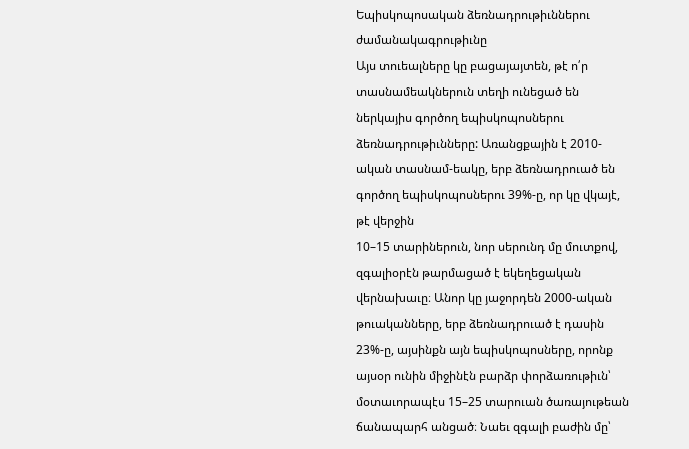Եպիսկոպոսական ձեռնադրութիւններու ժամանակագրութիւնը
Այս տուեալները կը բացայայտեն, թէ ո՛ր տասնամեակներուն տեղի ունեցած են ներկայիս գործող եպիսկոպոսներու ձեռնադրութիւնները: Առանցքային է 2010-ական տասնամ-եակը, երբ ձեռնադրուած են գործող եպիսկոպոսներու 39%-ը, որ կը վկայէ, թէ վերջին
10–15 տարիներուն, նոր սերունդ մը մուտքով, զգալիօրէն թարմացած է եկեղեցական վերնախաւը։ Անոր կը յաջորդեն 2000-ական թուականները, երբ ձեռնադրուած է դասին 23%-ը, այսինքն այն եպիսկոպոսները, որոնք այսօր ունին միջինէն բարձր փորձառութիւն՝ մօտաւորապէս 15–25 տարուան ծառայութեան ճանապարհ անցած։ Նաեւ զգալի բաժին մը՝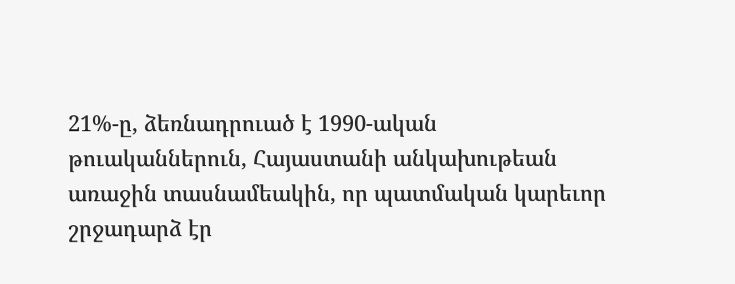21%-ը, ձեռնադրուած է 1990-ական թուականներուն, Հայաստանի անկախութեան առաջին տասնամեակին, որ պատմական կարեւոր շրջադարձ էր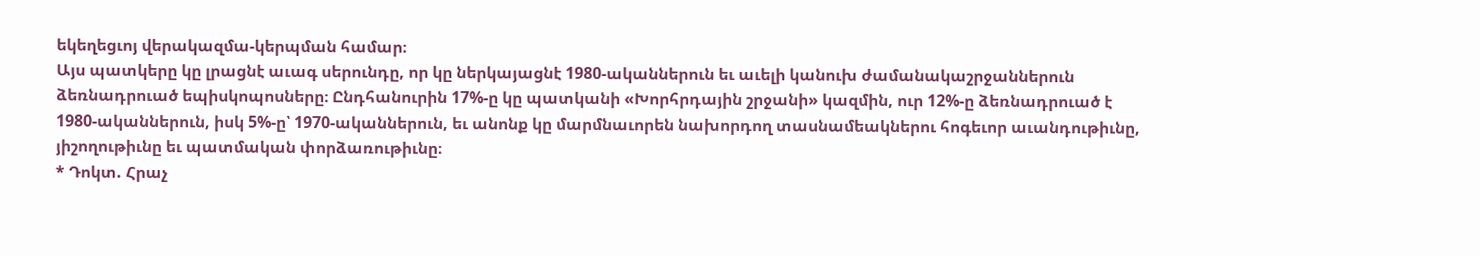եկեղեցւոյ վերակազմա-կերպման համար։
Այս պատկերը կը լրացնէ աւագ սերունդը, որ կը ներկայացնէ 1980-ականներուն եւ աւելի կանուխ ժամանակաշրջաններուն ձեռնադրուած եպիսկոպոսները։ Ընդհանուրին 17%-ը կը պատկանի «Խորհրդային շրջանի» կազմին, ուր 12%-ը ձեռնադրուած է 1980-ականներուն, իսկ 5%-ը՝ 1970-ականներուն, եւ անոնք կը մարմնաւորեն նախորդող տասնամեակներու հոգեւոր աւանդութիւնը, յիշողութիւնը եւ պատմական փորձառութիւնը։
* Դոկտ. Հրաչ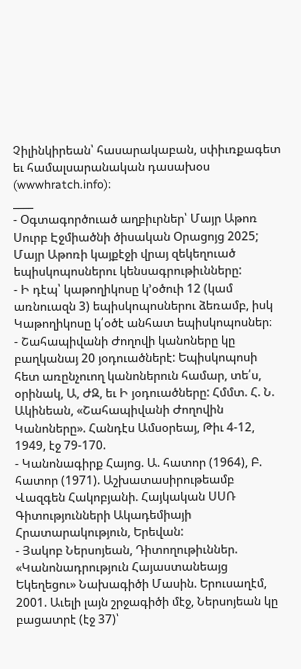Չիլինկիրեան՝ հասարակաբան, սփիւռքագետ եւ համալսարանական դասախօս (wwwhratch.info)։
____
- Օգտագործուած աղբիւրներ՝ Մայր Աթոռ Սուրբ Էջմիածնի ծիսական Օրացոյց 2025; Մայր Աթոռի կայքէջի վրայ զեկեղուած եպիսկոպոսներու կենսագրութիւնները:
- Ի դէպ՝ կաթողիկոսը կ’օծուի 12 (կամ առնուազն 3) եպիսկոպոսներու ձեռամբ, իսկ Կաթողիկոսը կ՛օծէ անհատ եպիսկոպոսներ։
- Շահապիվանի Ժողովի կանոները կը բաղկանայ 20 յօդուածներէ: Եպիսկոպոսի հետ առընչուող կանոներուն համար, տե՛ս, օրինակ, Ա, ԺԶ, եւ Ի յօդուածները: Հմմտ. Հ. Ն. Ակինեան, «Շահապիվանի Ժողովին Կանոները». Հանդէս Ամսօրեայ, Թիւ 4-12, 1949, էջ 79-170.
- Կանոնագիրք Հայոց. Ա. հատոր (1964), Բ. հատոր (1971). Աշխատասիրութեամբ Վազգեն Հակոբյանի. Հայկական ՍՍՌ Գիտությունների Ակադեմիայի Հրատարակություն, Երեվան:
- Յակոբ Ներսոյեան, Դիտողութիւններ. «Կանոնադրություն Հայաստանեայց Եկեղեցու» Նախագիծի Մասին. Երուսաղէմ, 2001. Աւելի լայն շրջագիծի մէջ, Ներսոյեան կը բացատրէ (էջ 37)՝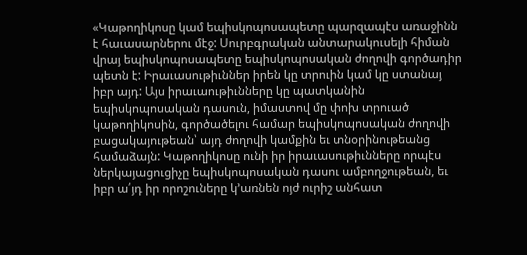«Կաթողիկոսը կամ եպիսկոպոսապետը պարզապէս առաջինն է հաւասարներու մէջ: Սուրբգրական անտարակուսելի հիման վրայ եպիսկոպոսապետը եպիսկոպոսական ժողովի գործադիր պետն է: Իրաւասութիւններ իրեն կը տրուին կամ կը ստանայ իբր այդ: Այս իրաւաութիւնները կը պատկանին եպիսկոպոսական դասուն, իմաստով մը փոխ տրուած կաթողիկոսին, գործածելու համար եպիսկոպոսական ժողովի բացակայութեան՝ այդ ժողովի կամքին եւ տնօրինութեանց համաձայն: Կաթողիկոսը ունի իր իրաւասութիւնները որպէս ներկայացուցիչը եպիսկոպոսական դասու ամբողջութեան, եւ իբր ա՛յդ իր որոշուները կ’առնեն ոյժ ուրիշ անհատ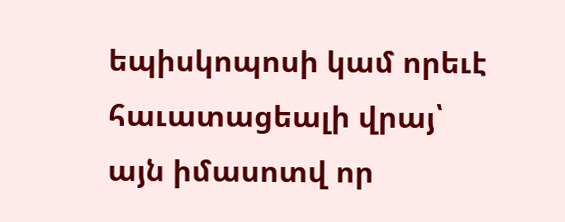եպիսկոպոսի կամ որեւէ հաւատացեալի վրայ՝ այն իմասոտվ որ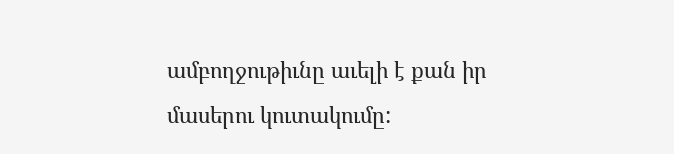ամբողջութիւնը աւելի է քան իր մասերու կուտակումը: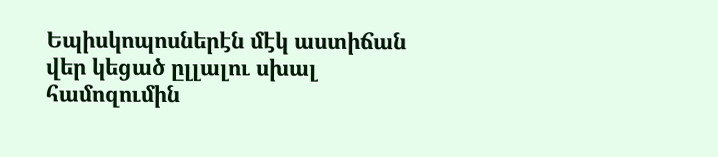Եպիսկոպոսներէն մէկ աստիճան վեր կեցած ըլլալու սխալ համոզումին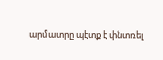արմատրը պէտք է փնտռել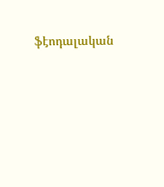ֆէոդալական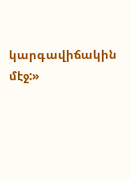կարգավիճակին մէջ:»